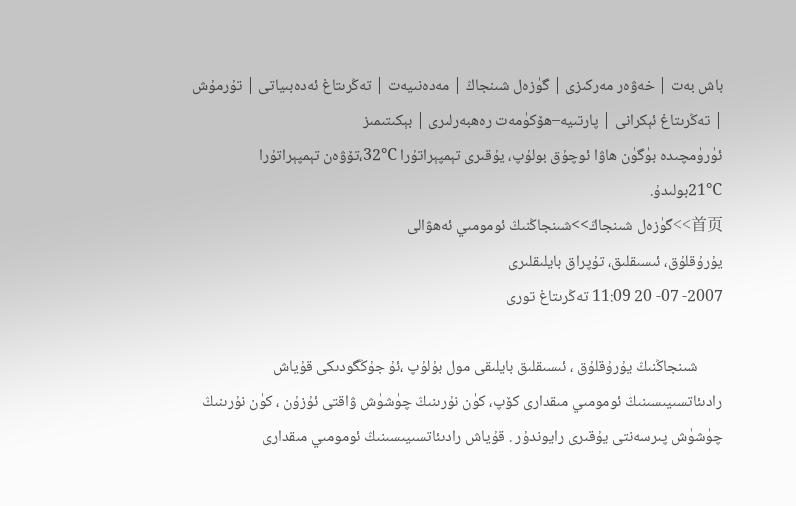باش بەت | خەۋەر مەركىزى | گۈزەل شىنجاڭ | مەدەنىيەت | تەڭرىتاغ ئەدەبىياتى | تۇرمۇش | تەڭرىتاغ ئېكرانى | پارتىيە–ھۆكۈمەت رەھبەرلىرى | بېكىتىمىز
ئۈرۈمچىدە بۈگۈن ھاۋا ئوچۇق بولۇپ، يۇقىرى تېمپېراتۇرا ℃32،تۆۋەن تېمپېراتۇرا ℃21بولىدۇ.
首页>>گۈزەل شىنجاڭ>>شىنجاڭنىڭ ئومومىي ئەھۋالى
يۇرۇقلۇق، ئىسىقلىق، تۇپراق بايلىقلىرى
2007- 07- 20 11:09 تەڭرىتاغ تورى

       شىنجاڭنىڭ يۇرۇقلۇق ، ئىسىقلىق بايلىقى مول بۇلۇپ ،ئۇ جۇڭگودىكى قۇياش رادىئاتسىيىسىنىڭ ئومومىي مىقدارى كۆپ، كۈن نۇرىنىڭ چۈشۈش ۋاقتى ئۇزۇن ، كۈن نۇرىنىڭ چۈشۈش پىرسەنتى يۇقىرى رايوندۇر . قۇياش رادىئاتسىيىسىنىڭ ئومومىي مىقدارى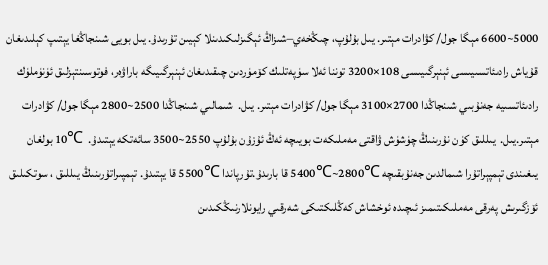5000~6600 مېگا جول/ كۋادرات مېتىر. يىل بۇلۇپ، چىڭخەي–شىزاڭ ئېگىزلىكىدىنلا كېيىن تۇرىدۇ. يىل بويى شىنجاڭغا يېتىپ كېلىدىغان قۇياش رادىئاتسىيىسى ئېنېرگىيىسى 108×3200 توننا ئەلا سۈپەتلىك كۆمۈردىن چىقىدىغان ئېنېرگىيىگە باراۋەر، فوتوسىنتېزلىق ئۈنۈملۈك رادىئاتسىيە جەنۇبىي شىنجاڭدا 2700×3100 مېگا جول/ كۋادرات مېتىر. يىل.  شىمالىي شىنجاڭدا 2500~2800 مېگا جول/ كۋادرات مېتىر.يىل.  يىللىق كۈن نۇرىنىڭ چۈشۈش ۋاقتى مەملىكەت بويىچە ئەڭ ئۇزۇن بۇلۇپ 2550~3500 سائەتكە يېتىدۇ.  ℃10 بولغان يىغىندى تېمپېراتۇرا شىمالدىن جەنۇبقىچە ℃2800~℃5400 قا بارىدۇ.تۇرپاندا ℃5500 قا يېتىدۇ. تېمپىراتۇرىنىڭ يىللىق ، سوتكىلىق ئۆزگىرىش پەرقى مەملىكىتىمىز ئىچىدە ئوخشاش كەڭلىكتىكى شەرقىي رايونلارنىڭكىدىن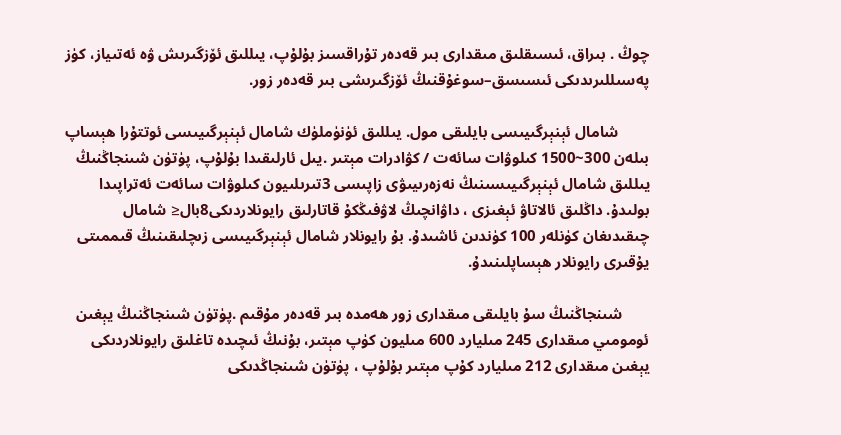چوڭ . بىراق، ئىسىقلىق مىقدارى بىر قەدەر تۇراقسىز بۇلۇپ، يىللىق ئۆزگىرىش ۋە ئەتىياز، كۈز پەسىللىرىدىكى ئىسىسق–سوغۇقنىڭ ئۆزگىرىشى بىر قەدەر زور.

        شامال ئېنېرگىيىسى بايلىقى مول. يىللىق ئۈنۈملۈك شامال ئېنېرگىيىسى ئوتتۇرا ھېساپ بىلەن 300~1500 كىلوۋات سائەت / كۋادرات مېتىر .يىل ئارلىقىدا بۇلۇپ، پۈتۈن شىنجاڭنىڭ يىللىق شامال ئېنېرگىيىسىنىڭ نەزەرىيىۋى زاپىسى 3تىرىلىيون كىلوۋات سائەت ئەتراپىدا بولىدۇ. داڭلىق ئالاتاۋ ئېغىزى ، داۋانچىڭ لاۋفىڭكۇ قاتارلىق رايونلاردىكى8بال≤ شامال چىقىدىغان كۈنلەر 100 كۈندىن ئاشىدۇ. بۇ رايونلار شامال ئېنېرگىيىسى زىچلىقىنىڭ قىممىتى يۇقىرى رايونلار ھېساپلىنىدۇ.

       شىنجاڭنىڭ سۇ بايلىقى مىقدارى زور ھەمدە بىر قەدەر مۇقىم .پۈتۈن شىنجاڭنىڭ يېغىن ئومومىي مىقدارى 245 مىليارد 600 مىليون كۈپ مېتىر، بۇنىڭ ئىچىدە تاغلىق رايونلاردىكى يېغىن مىقدارى 212 مىليارد كۇپ مېتىر بۇلۇپ ، پۈتۈن شىنجاڭدىكى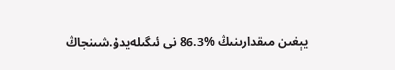يېغىن مىقدارىنىڭ %86.3 نى ئىگىلەيدۇ.شىنجاڭ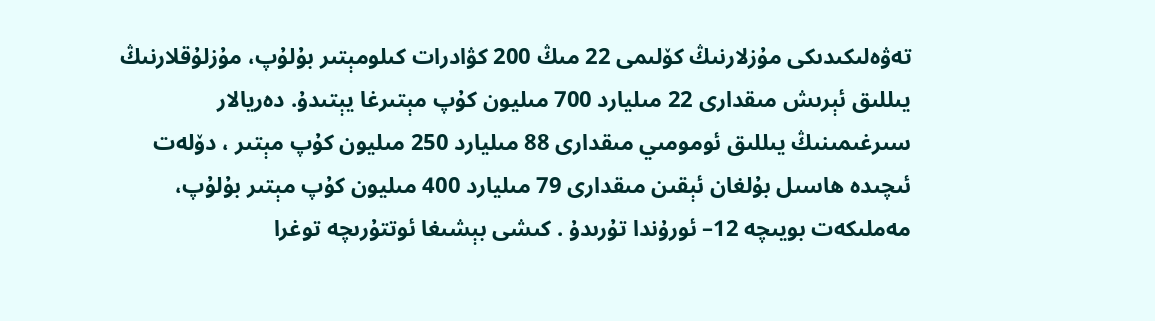تەۋەلىكىدىكى مۇزلارنىڭ كۆلىمى 22 مىڭ 200 كۋادرات كىلومېتىر بۇلۇپ، مۇزلۇقلارنىڭ يىللىق ئېرىش مىقدارى 22 مىليارد 700 مىليون كۇپ مېتىرغا يېتىدۇ. دەريالار سىرغىمىنىڭ يىللىق ئومومىي مىقدارى 88 مىليارد 250 مىليون كۇپ مېتىر ، دۆلەت ئىچىدە ھاسىل بۇلغان ئېقىن مىقدارى 79 مىليارد 400 مىليون كۇپ مېتىر بۇلۇپ، مەملىكەت بويىچە 12– ئورۇندا تۇرىدۇ . كىشى بېشىغا ئوتتۇرىچە توغرا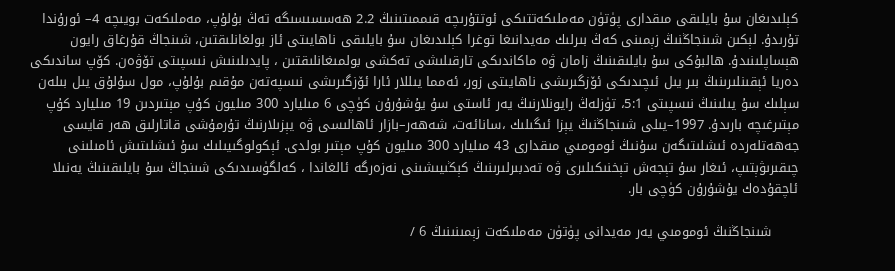كېلىدىغان سۇ بايلىقى مىقدارى پۈتۈن مەملىكەتتىكى ئوتتۇرىچە قىممىتىنىڭ 2.2 ھەسسىسىگە تەڭ بۇلۇپ، مەملىكەت بويىچە 4– ئورۇندا تۇرىدۇ. لېكىن شىنجاڭنىڭ زېمىنى كەڭ بىرلىك مەيدانىغا توغرا كېلىدىغان سۇ بايلىقى ناھايىتى ئاز بولغانلىقتىن، شىنجاڭ قۇرغاق رايون ھېساپلىنىدۇ. ھالبۇكى سۇ بايلىقىنىڭ زامان ۋە ماكاندىكى تارقىلىشى تەكشى بولمىغانلىقتىن ، پايدىلىنىش نىسپىتى تۆۋەن. كۆپ ساندىكى دەريا ئېقىنلىرىنىڭ بىر يىل ئىچىدىكى ئۆزگىرىشى ناھايىتى زور، ئەمما يىللار ئارا ئۆزگىرىشى نىسپەتەن مۇقىم بۇلۇپ، مول سۇلۇق يىل بىلەن سېلىك سۇ يىلىنىڭ نىسپىتى 5:1، تۈزلەڭ رايونلارنىڭ يەر ئاستى سۇ يۇشۇرۇن كۈچى 6 مىليارد 300 مىليون كۇپ مېتىردىن 19 مىليارد كۇپ مېتىرغىچە بارىدۇ. 1997–يىلى شىنجاڭنىڭ يېزا ئىگىلىك ،سانائەت، شەھەر–بازار ئاھالىسى ۋە يېزىلارنىڭ تۇرمۇشى قاتارلىق ھەر قايسى جەھەتلەردە ئىشلىتىگەن سۇنىڭ ئومومىي مىقدارى 43 مىليارد 300 مىليون كۇپ مېتىر بولدى. ئېكولوگىيىلىك سۇ ئىشلىتىش ئامىلىنى چىقىرىۋېتىپ، ئىغار سۇ تېجەش تېخنىكىلىرى ۋە تەدبىرلىرىنىڭ كېڭىيىشىنى نەزەرگە ئالغاندا ، كەلگۈسىدىكى شىنجاڭ سۇ بايلىقىنىڭ يەنىلا ئاچقۇدەك يۇشۇرۇن كۈچى بار.

      شىنجاڭنىڭ ئومومىي يەر مەيدانى پۈتۈن مەملىكەت زېمىنىنىڭ 6 /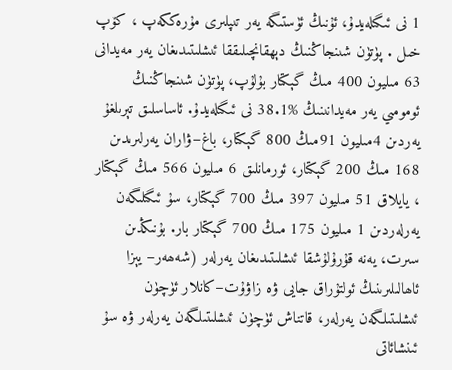1 نى ئىگىلەيدۇ، ئۇنىڭ ئۈستىگە يەر تىپلىرى مۇرەككەپ ، كۆپ خىل . پۈتۈن شىنجاڭنىڭ دېھقانچىلىققا ئىشلىتىدىغان يەر مەيدانى 63 مىليون 400 مىڭ گېكتار بۇلۇپ، پۈتۈن شىنجاڭنىڭ ئومومىي يەر مەيدانىنىڭ %38.1 نى ئىگىلەيدۇ. ئاساسلىق تېرىلغۇ يەردىن 4مىليون 91مىڭ 800 گېكتار، باغ–ۋاران يەرلىرىدىن 168 مىڭ 200 گېكتار، ئورمانلىق 6 مىليون 566 مىڭ گېكتار ، يايلاق 51 مىليون 397 مىڭ 700 گېكتار، سۇ ئىگىلىگەن يەرلەردىن 1 مىليون 175 مىڭ 700 گېكتار بار. بۇنىڭدىن سىرت، يەنە قۇرۇلۇشقا ئىشلىتىدىغان يەرلەر (شەھەر– يېزا ئاھالىلىرىنىڭ ئولتۇراق جايى ۋە زاۋۇت–كانلار ئۈچۈن ئىشلىتىلگەن يەرلەر، قاتناش ئۈچۈن ئىشلىتىلگەن يەرلەر ۋە سۇ ئىنشائاتى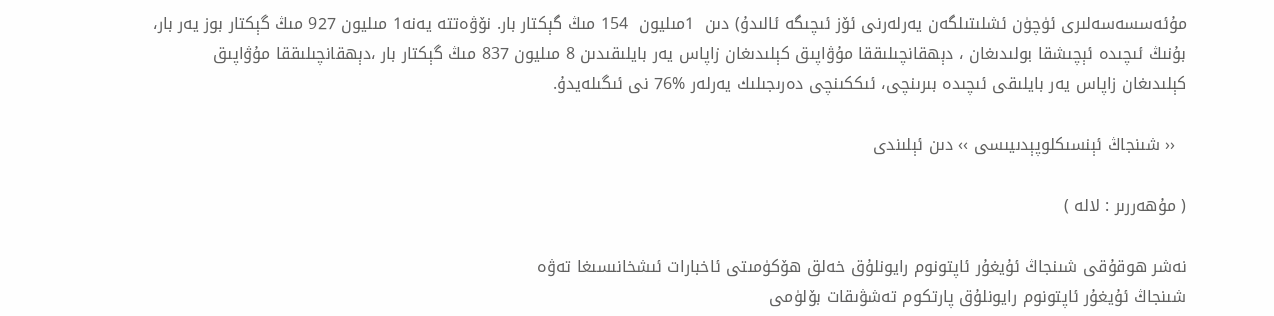مۇئەسسەسەلىرى ئۈچۈن ئشلىتىلگەن يەرلەرنى ئۆز ئىچىگە ئالىدۇ) دىن  1مىليون  154 مىڭ گېكتار بار. نۆۋەتتە يەنە1 مىليون 927 مىڭ گېكتار بوز يەر بار، بۇنىڭ ئىچىدە ئېچىشقا بولىدىغان ، دېھقانچىلىققا مۇۋاپىق كېلىدىغان زاپاس يەر بايلىقىدىن 8 مىليون 837 مىڭ گېكتار بار ،دېھقانچىلىققا مۇۋاپىق كېلىدىغان زاپاس يەر بايلىقى ئىچىدە بىرىنچى، ئىككىنچى دەرىجىلىك يەرلەر %76 نى ئىگىلەيدۇ.

  ‹‹ شىنجاڭ ئېنسىكلوپېدىيىسى ›› دىن ئېلىندى

( مۇھەررىر : لالە )

نەشر ھوقۇقى شىنجاڭ ئۇيغۇر ئاپتونوم رايونلۇق خەلق ھۆكۈمىتى ئاخبارات ئىشخانىسىغا تەۋە
شىنجاڭ ئۇيغۇر ئاپتونوم رايونلۇق پارتكوم تەشۋىقات بۆلۈمى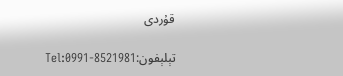قۇردى

تېلېفون:Tel:0991-8521981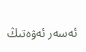ئەسەر ئەۋەتىڭ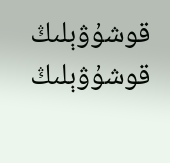قوشۇۋېلىڭ       قوشۇۋېلىڭ